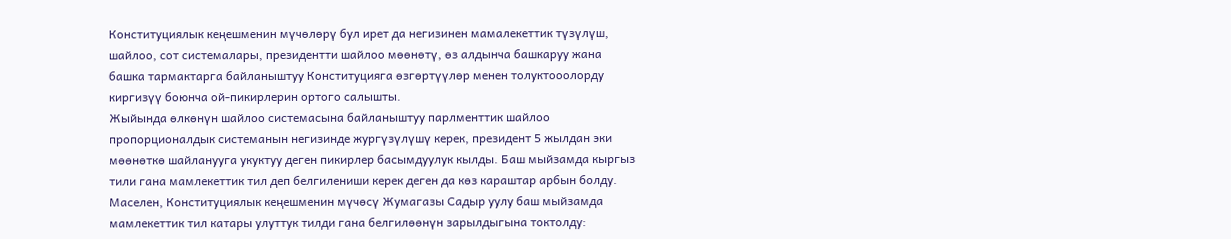Конституциялык кеңешменин мүчөлөрү бул ирет да негизинен мамалекеттик түзүлүш, шайлоо, сот системалары, президентти шайлоо мөөнөтү, өз алдынча башкаруу жана башка тармактарга байланыштуу Конституцияга өзгөртүүлөр менен толуктооолорду киргизүү боюнча ой-пикирлерин ортого салышты.
Жыйында өлкөнүн шайлоо системасына байланыштуу парлменттик шайлоо пропорционалдык системанын негизинде жургүзүлүшү керек, президент 5 жылдан эки мөөнөткө шайланууга укуктуу деген пикирлер басымдуулук кылды. Баш мыйзамда кыргыз тили гана мамлекеттик тил деп белгилениши керек деген да көз караштар арбын болду.
Маселен, Конституциялык кеңешменин мүчөсү Жумагазы Садыр уулу баш мыйзамда мамлекеттик тил катары улуттук тилди гана белгилөөнүн зарылдыгына токтолду: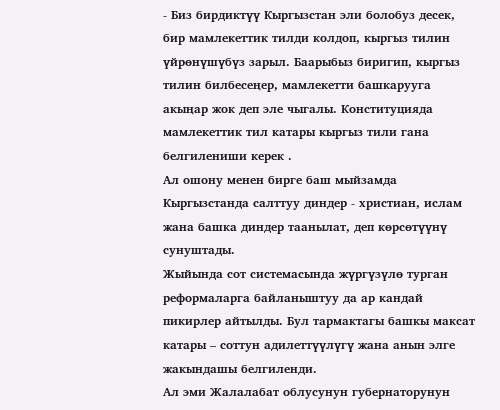- Биз бирдиктүү Кыргызстан эли болобуз десек, бир мамлекеттик тилди колдоп, кыргыз тилин үйрөнүшүбүз зарыл. Баарыбыз биригип, кыргыз тилин билбесеңер, мамлекетти башкарууга акыңар жок деп эле чыгалы. Конституцияда мамлекеттик тил катары кыргыз тили гана белгилениши керек .
Ал ошону менен бирге баш мыйзамда Кыргызстанда салттуу диндер - христиан, ислам жана башка диндер таанылат, деп көрсөтүүнү сунуштады.
Жыйында сот системасында жүргүзүлө турган реформаларга байланыштуу да ар кандай пикирлер айтылды. Бул тармактагы башкы максат катары – соттун адилеттүүлүгү жана анын элге жакындашы белгиленди.
Ал эми Жалалабат облусунун губернаторунун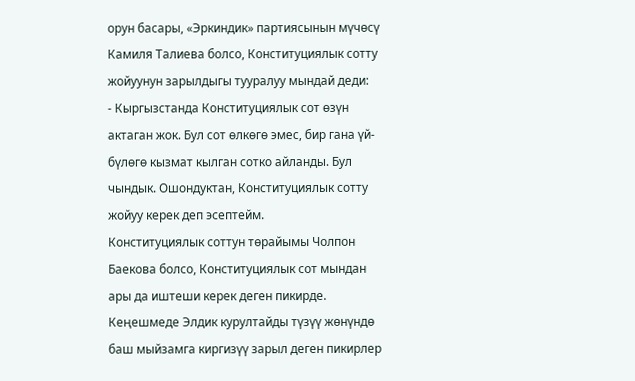орун басары, «Эркиндик» партиясынын мүчөсү Камиля Талиева болсо, Конституциялык сотту жойуунун зарылдыгы тууралуу мындай деди:
- Кыргызстанда Конституциялык сот өзүн актаган жок. Бул сот өлкөгө эмес, бир гана үй-бүлөгө кызмат кылган сотко айланды. Бул чындык. Ошондуктан, Конституциялык сотту жойуу керек деп эсептейм.
Конституциялык соттун төрайымы Чолпон Баекова болсо, Конституциялык сот мындан ары да иштеши керек деген пикирде.
Кеңешмеде Элдик курултайды түзүү жөнүндө баш мыйзамга киргизүү зарыл деген пикирлер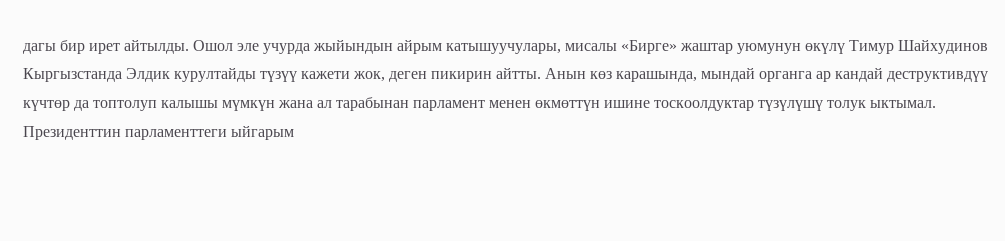дагы бир ирет айтылды. Ошол эле учурда жыйындын айрым катышуучулары, мисалы «Бирге» жаштар уюмунун өкүлү Тимур Шайхудинов Кыргызстанда Элдик курултайды түзүү кажети жок, деген пикирин айтты. Анын көз карашында, мындай органга ар кандай деструктивдүү күчтөр да топтолуп калышы мүмкүн жана ал тарабынан парламент менен өкмөттүн ишине тоскоолдуктар түзүлүшү толук ыктымал.
Президенттин парламенттеги ыйгарым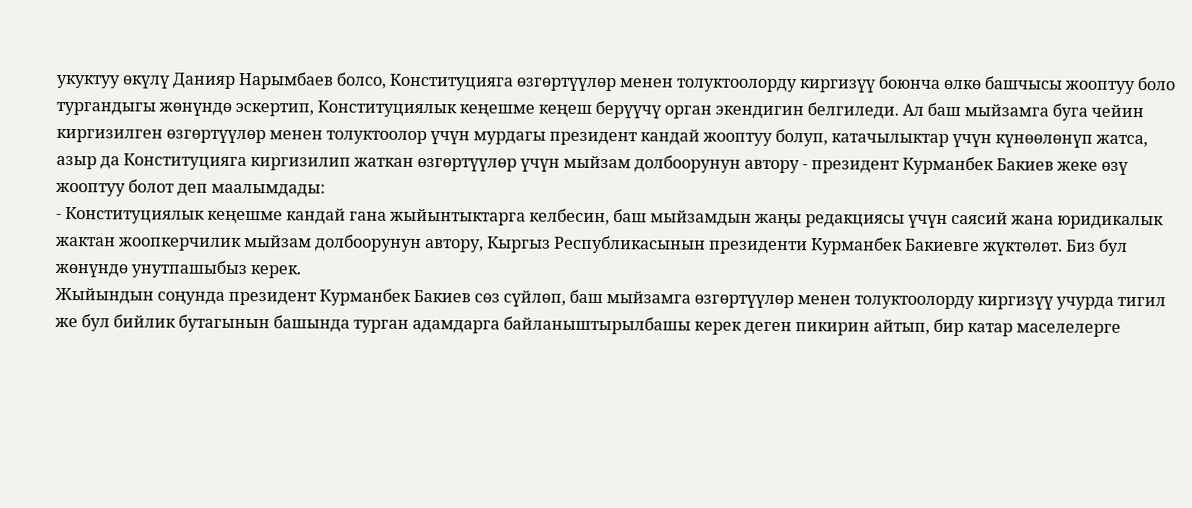укуктуу өкүлү Данияр Нарымбаев болсо, Конституцияга өзгөртүүлөр менен толуктоолорду киргизүү боюнча өлкө башчысы жооптуу боло тургандыгы жөнүндө эскертип, Конституциялык кеңешме кеңеш берүүчү орган экендигин белгиледи. Ал баш мыйзамга буга чейин киргизилген өзгөртүүлөр менен толуктоолор үчүн мурдагы президент кандай жооптуу болуп, катачылыктар үчүн күнөөлөнүп жатса, азыр да Конституцияга киргизилип жаткан өзгөртүүлөр үчүн мыйзам долбоорунун автору - президент Курманбек Бакиев жеке өзү жооптуу болот деп маалымдады:
- Конституциялык кеңешме кандай гана жыйынтыктарга келбесин, баш мыйзамдын жаңы редакциясы үчүн саясий жана юридикалык жактан жоопкерчилик мыйзам долбоорунун автору, Кыргыз Республикасынын президенти Курманбек Бакиевге жүктөлөт. Биз бул жөнүндө унутпашыбыз керек.
Жыйындын соңунда президент Курманбек Бакиев сөз сүйлөп, баш мыйзамга өзгөртүүлөр менен толуктоолорду киргизүү учурда тигил же бул бийлик бутагынын башында турган адамдарга байланыштырылбашы керек деген пикирин айтып, бир катар маселелерге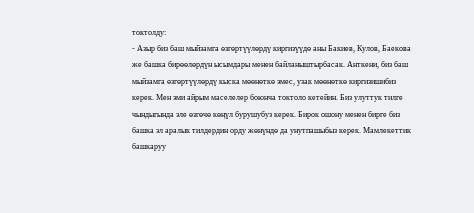токтолду:
- Азыр биз баш мыйзамга өзгөртүүлөрдү киргизүүдө аны Бакиев, Кулов, Баекова же башка бирөөлөрдүн ысымдары менен байланыштырбасак. Анткени, биз баш мыйзамга өзгөртүүлөрдү кыска мөөнөткө эмес, узак мөөнөткө киргизишибиз керек. Мен эми айрым маселелер боюнча токтоло кетейин. Биз улуттук тилге чындыгында эле өзгөчө көңүл бурушубуз керек. Бирок ошону менен бирге биз башка эл аралык тилдердин орду жөнүндө да унутпашыбыз керек. Мамлекеттик башкаруу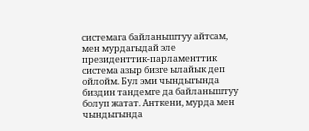системага байланыштуу айтсам, мен мурдагыдай эле президенттик-парламенттик система азыр бизге ылайык деп ойлойм. Бул эми чындыгында биздин тандемге да байланыштуу болуп жатат. Анткени, мурда мен чындыгында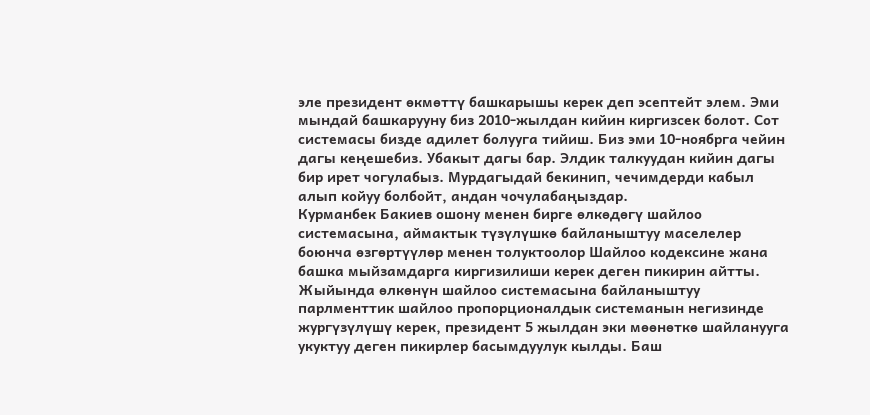эле президент өкмөттү башкарышы керек деп эсептейт элем. Эми мындай башкарууну биз 2010-жылдан кийин киргизсек болот. Сот системасы бизде адилет болууга тийиш. Биз эми 10-ноябрга чейин дагы кеңешебиз. Убакыт дагы бар. Элдик талкуудан кийин дагы бир ирет чогулабыз. Мурдагыдай бекинип, чечимдерди кабыл алып койуу болбойт, андан чочулабаңыздар.
Курманбек Бакиев ошону менен бирге өлкөдөгү шайлоо системасына, аймактык түзүлүшкө байланыштуу маселелер боюнча өзгөртүүлөр менен толуктоолор Шайлоо кодексине жана башка мыйзамдарга киргизилиши керек деген пикирин айтты.
Жыйында өлкөнүн шайлоо системасына байланыштуу парлменттик шайлоо пропорционалдык системанын негизинде жургүзүлүшү керек, президент 5 жылдан эки мөөнөткө шайланууга укуктуу деген пикирлер басымдуулук кылды. Баш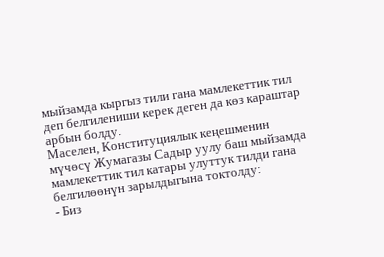мыйзамда кыргыз тили гана мамлекеттик тил деп белгилениши керек деген да көз караштар арбын болду.
Маселен, Конституциялык кеңешменин мүчөсү Жумагазы Садыр уулу баш мыйзамда мамлекеттик тил катары улуттук тилди гана белгилөөнүн зарылдыгына токтолду:
- Биз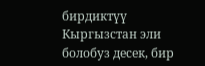бирдиктүү Кыргызстан эли болобуз десек, бир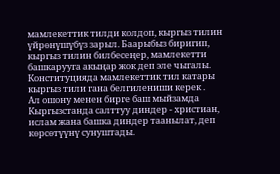мамлекеттик тилди колдоп, кыргыз тилин үйрөнүшүбүз зарыл. Баарыбыз биригип, кыргыз тилин билбесеңер, мамлекетти башкарууга акыңар жок деп эле чыгалы. Конституцияда мамлекеттик тил катары кыргыз тили гана белгилениши керек .
Ал ошону менен бирге баш мыйзамда Кыргызстанда салттуу диндер - христиан, ислам жана башка диндер таанылат, деп көрсөтүүнү сунуштады.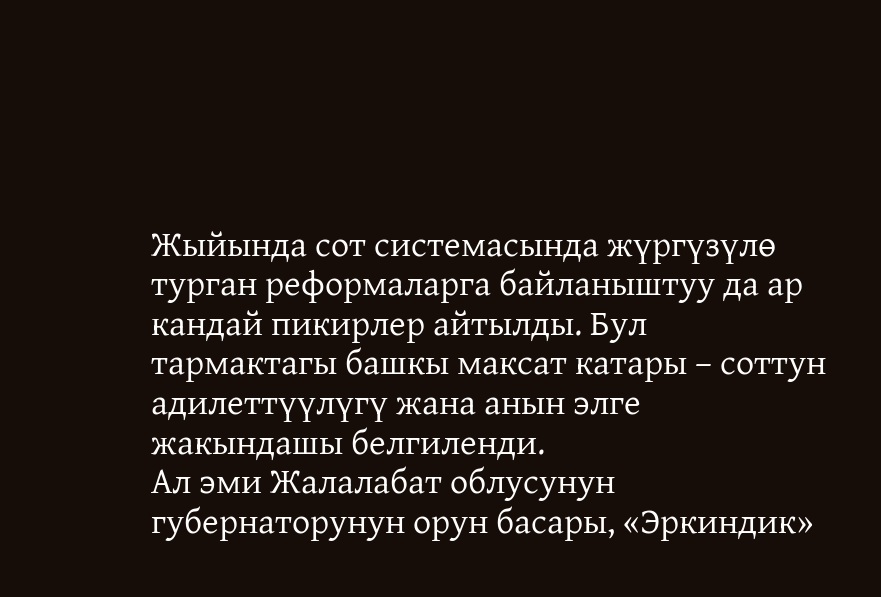Жыйында сот системасында жүргүзүлө турган реформаларга байланыштуу да ар кандай пикирлер айтылды. Бул тармактагы башкы максат катары – соттун адилеттүүлүгү жана анын элге жакындашы белгиленди.
Ал эми Жалалабат облусунун губернаторунун орун басары, «Эркиндик»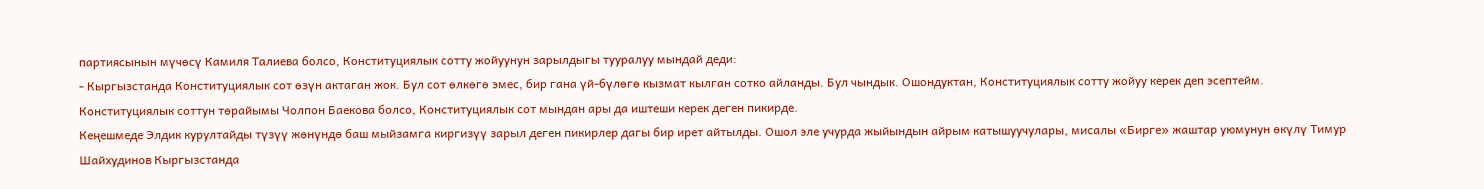партиясынын мүчөсү Камиля Талиева болсо, Конституциялык сотту жойуунун зарылдыгы тууралуу мындай деди:
- Кыргызстанда Конституциялык сот өзүн актаган жок. Бул сот өлкөгө эмес, бир гана үй-бүлөгө кызмат кылган сотко айланды. Бул чындык. Ошондуктан, Конституциялык сотту жойуу керек деп эсептейм.
Конституциялык соттун төрайымы Чолпон Баекова болсо, Конституциялык сот мындан ары да иштеши керек деген пикирде.
Кеңешмеде Элдик курултайды түзүү жөнүндө баш мыйзамга киргизүү зарыл деген пикирлер дагы бир ирет айтылды. Ошол эле учурда жыйындын айрым катышуучулары, мисалы «Бирге» жаштар уюмунун өкүлү Тимур Шайхудинов Кыргызстанда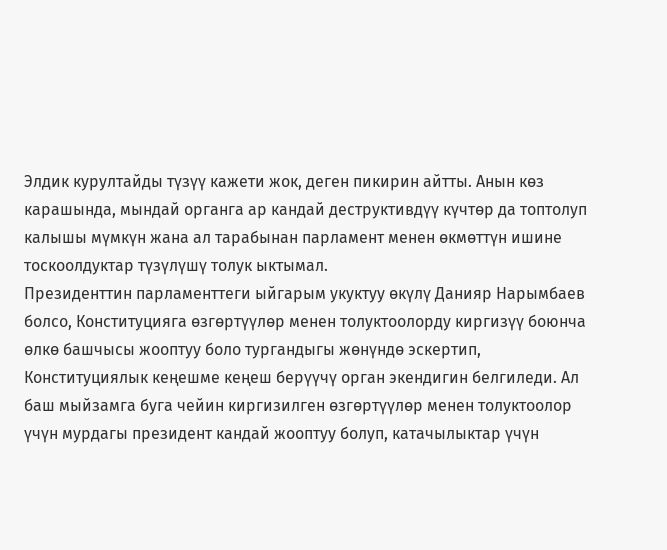Элдик курултайды түзүү кажети жок, деген пикирин айтты. Анын көз карашында, мындай органга ар кандай деструктивдүү күчтөр да топтолуп калышы мүмкүн жана ал тарабынан парламент менен өкмөттүн ишине тоскоолдуктар түзүлүшү толук ыктымал.
Президенттин парламенттеги ыйгарым укуктуу өкүлү Данияр Нарымбаев болсо, Конституцияга өзгөртүүлөр менен толуктоолорду киргизүү боюнча өлкө башчысы жооптуу боло тургандыгы жөнүндө эскертип, Конституциялык кеңешме кеңеш берүүчү орган экендигин белгиледи. Ал баш мыйзамга буга чейин киргизилген өзгөртүүлөр менен толуктоолор үчүн мурдагы президент кандай жооптуу болуп, катачылыктар үчүн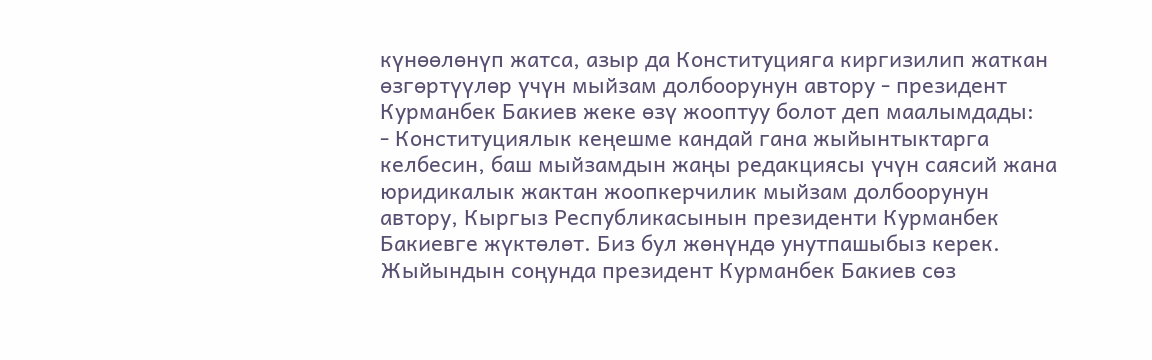күнөөлөнүп жатса, азыр да Конституцияга киргизилип жаткан өзгөртүүлөр үчүн мыйзам долбоорунун автору - президент Курманбек Бакиев жеке өзү жооптуу болот деп маалымдады:
- Конституциялык кеңешме кандай гана жыйынтыктарга келбесин, баш мыйзамдын жаңы редакциясы үчүн саясий жана юридикалык жактан жоопкерчилик мыйзам долбоорунун автору, Кыргыз Республикасынын президенти Курманбек Бакиевге жүктөлөт. Биз бул жөнүндө унутпашыбыз керек.
Жыйындын соңунда президент Курманбек Бакиев сөз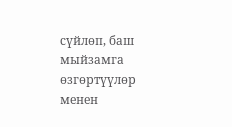сүйлөп, баш мыйзамга өзгөртүүлөр менен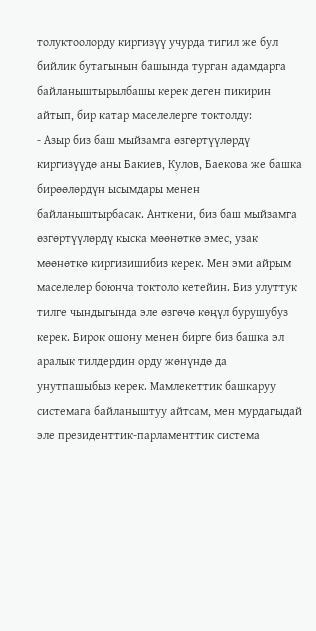толуктоолорду киргизүү учурда тигил же бул бийлик бутагынын башында турган адамдарга байланыштырылбашы керек деген пикирин айтып, бир катар маселелерге токтолду:
- Азыр биз баш мыйзамга өзгөртүүлөрдү киргизүүдө аны Бакиев, Кулов, Баекова же башка бирөөлөрдүн ысымдары менен байланыштырбасак. Анткени, биз баш мыйзамга өзгөртүүлөрдү кыска мөөнөткө эмес, узак мөөнөткө киргизишибиз керек. Мен эми айрым маселелер боюнча токтоло кетейин. Биз улуттук тилге чындыгында эле өзгөчө көңүл бурушубуз керек. Бирок ошону менен бирге биз башка эл аралык тилдердин орду жөнүндө да унутпашыбыз керек. Мамлекеттик башкаруу системага байланыштуу айтсам, мен мурдагыдай эле президенттик-парламенттик система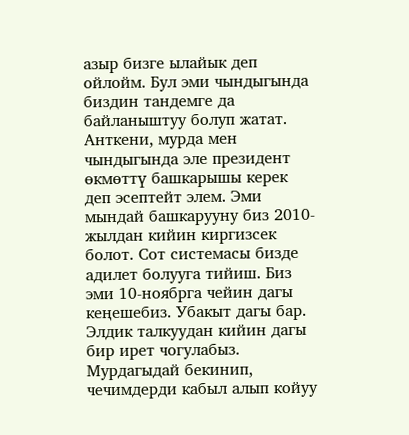азыр бизге ылайык деп ойлойм. Бул эми чындыгында биздин тандемге да байланыштуу болуп жатат. Анткени, мурда мен чындыгында эле президент өкмөттү башкарышы керек деп эсептейт элем. Эми мындай башкарууну биз 2010-жылдан кийин киргизсек болот. Сот системасы бизде адилет болууга тийиш. Биз эми 10-ноябрга чейин дагы кеңешебиз. Убакыт дагы бар. Элдик талкуудан кийин дагы бир ирет чогулабыз. Мурдагыдай бекинип, чечимдерди кабыл алып койуу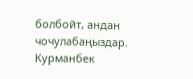болбойт, андан чочулабаңыздар.
Курманбек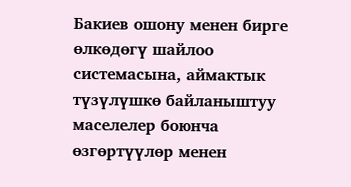Бакиев ошону менен бирге өлкөдөгү шайлоо системасына, аймактык түзүлүшкө байланыштуу маселелер боюнча өзгөртүүлөр менен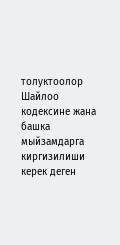толуктоолор Шайлоо кодексине жана башка мыйзамдарга киргизилиши керек деген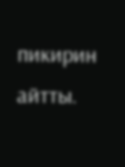пикирин айтты.